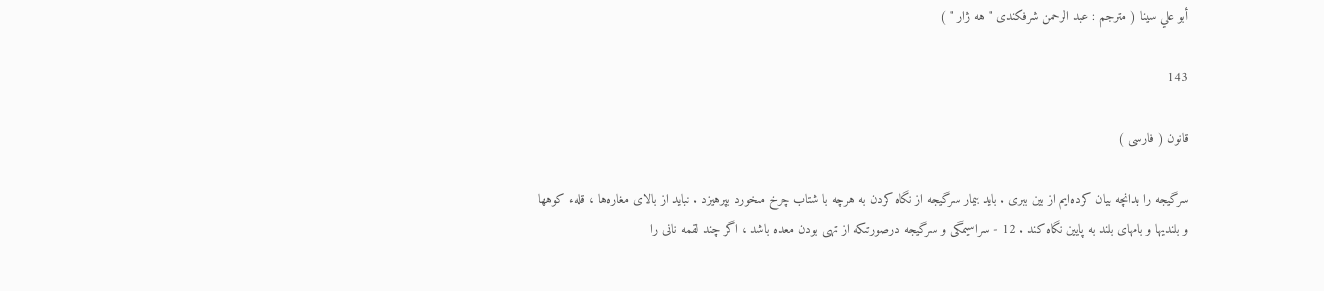أبو علي سينا ( مترجم : عبد الرحمن شرفكندى " هه ژار " )

143

قانون ( فارسى )

سرگيجه را بدانچه بيان كرده‌ايم از بين ببرى . بايد بيمار سرگيجه از نگاه كردن به هرچه با شتاب چرخ مىخورد بپرهيزد . نبايد از بالاى مغاره‌ها ، قلهء كوهها و بلنديها و بامهاى بلند به پايين نگاه كند . 12 - سراسيمگى و سرگيجه درصورتىكه از تهى بودن معده باشد ، اگر چند لقمه نانى را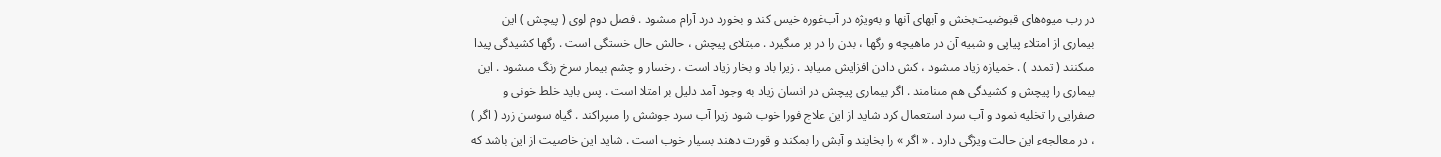در رب ميوه‌هاى قبوضيت‌بخش و آبهاى آنها و به‌ويژه در آب‌غوره خيس كند و بخورد درد آرام مىشود . فصل دوم لوى ( پيچش ) اين بيمارى از امتلاء پياپى و شبيه آن در ماهيچه و رگها ، بدن را در بر مىگيرد . مبتلاى پيچش ، حالش حال خستگى است . رگها كشيدگى پيدا مىكنند ( تمدد ) . خميازه زياد مىشود ، كش دادن افزايش مىيابد . زيرا باد و بخار زياد است . رخسار و چشم بيمار سرخ رنگ مىشود . اين بيمارى را پيچش و كشيدگى هم مىنامند . اگر بيمارى پيچش در انسان زياد به وجود آمد دليل بر امتلا است . پس بايد خلط خونى و صفرايى را تخليه نمود و آب سرد استعمال كرد شايد از اين علاج فورا خوب شود زيرا آب سرد جوشش را مىپراكند . گياه سوسن زرد ( اگر ) ، در معالجهء اين حالت ويژگى دارد . « اگر » را بخايند و آبش را بمكند و قورت دهند بسيار خوب است . شايد اين خاصيت از اين باشد كه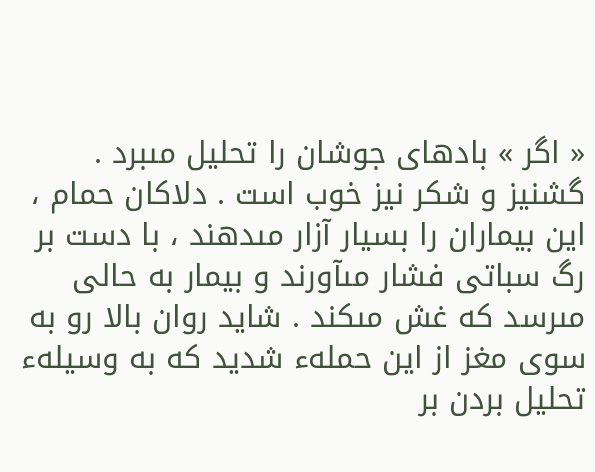« اگر » بادهاى جوشان را تحليل مىبرد . گشنيز و شكر نيز خوب است . دلاكان حمام ، اين بيماران را بسيار آزار مىدهند ، با دست بر رگ سباتى فشار مىآورند و بيمار به حالى مىرسد كه غش مىكند . شايد روان بالا رو به سوى مغز از اين حملهء شديد كه به وسيلهء تحليل بردن بر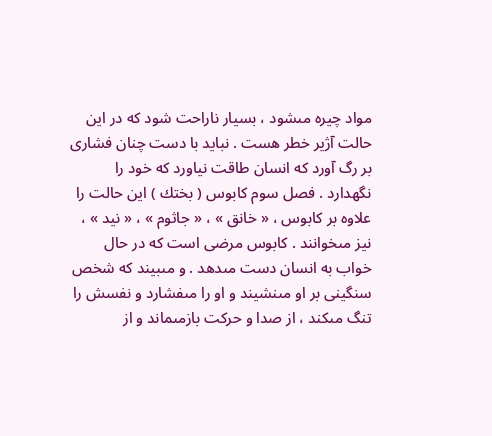مواد چيره مىشود ، بسيار ناراحت شود كه در اين حالت آژير خطر هست . نبايد با دست چنان فشارى بر رگ آورد كه انسان طاقت نياورد كه خود را نگهدارد . فصل سوم كابوس ( بختك ) اين حالت را علاوه بر كابوس ، « خانق » ، « جاثوم » ، « نيد » ، نيز مىخوانند . كابوس مرضى است كه در حال خواب به انسان دست مىدهد . و مىبيند كه شخص سنگينى بر او مىنشيند و او را مىفشارد و نفسش را تنگ مىكند ، از صدا و حركت بازمىماند و از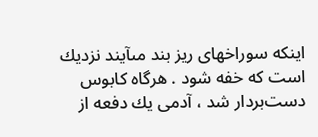اينكه سوراخهاى ريز بند مىآيند نزديك است كه خفه شود . هرگاه كابوس دست‌بردار شد ، آدمى يك دفعه از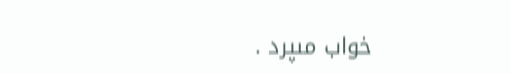خواب مىپرد .